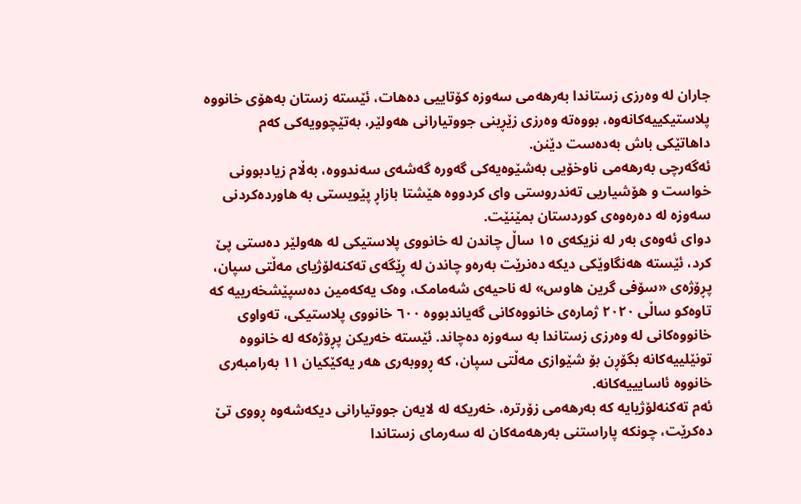جاران لە وەرزی زستاندا بەرهەمی سەوزە كۆتاییی دەهات، ئێستە زستان بەهۆی خانووە پلاستیکییەکانەوە، بووەتە وەرزی زێڕینی جووتیارانی هەولێر، بەتێچوویەکی کەم داهاتێکی باش بەدەست دێنن.
ئەگەرچی بەرهەمی ناوخۆیی بەشێوەیەكی گەورە گەشەی سەندووە، بەڵام زیادبوونی خواست و هۆشیاریی تەندروستی وای كردووە هێشتا بازاڕ پێویستی بە هاوردەكردنی سەوزە لە دەرەوەی كوردستان بمێنێت.
دوای ئەوەی بەر لە نزیکەی ١٥ ساڵ چاندن لە خانووی پلاستیكی لە هەولێر دەستی پێ كرد، ئێستە هەنگاوێكی دیكە دەنرێت بەرەو چاندن لە ڕێگەی تەکنەلۆژیای مەڵتی سپان، پڕۆژەی «سۆفی گرین هاوس» لە ناحیەی شەمامک، وەک یەکەمین دەسپێشخەرییە کە تاوەکو ساڵی ٢٠٢٠ ژمارەی خانووەکانی گەیاندبووە ٦٠٠ خانووی پلاستیكی، تەواوی خانووەکانی لە وەرزی زستاندا بە سەوزە دەچاند. ئێستە خەریکن پڕۆژەكە لە خانووە تونێلییەکانە بگۆڕن بۆ شێوازی مەڵتی سپان، کە ڕووبەری هەر یەکێکیان ١١ بەرامبەری خانووە ئاسایییەکانە.
ئەم تەکنەلۆژیایە کە بەرهەمی زۆرترە، خەریکە لە لایەن جووتیارانی دیکەشەوە ڕووی تێ دەکرێت، چونکە پاراستنی بەرهەمەکان لە سەرمای زستاندا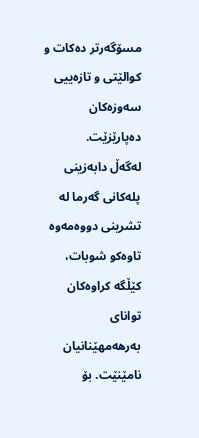مسۆگەرتر دەکات و کوالێتی و تازەییی سەوزەکان دەپارێزێت.
لەگەڵ دابەزینی پلەکانی گەرما لە تشرینی دووەمەوە تاوەکو شوبات، کێڵگە کراوەکان توانای بەرهەمهێنانیان نامێنێت. بۆ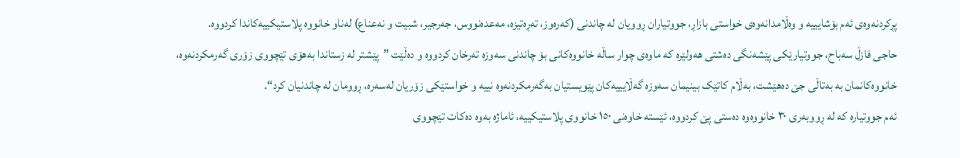پڕکردنەوەی ئەم بۆشایییە و وەڵامدانەوەی خواستی بازاڕ، جووتیاران ڕوویان لە چاندنی (کەرەوز، تەڕەتیزە، مەعدەنووس، جەرجیر، شبیت و نەعناع) لەناو خانووە پلاستیکییەکاندا کردووە.
حاجی فازڵ سەباح، جووتیارێکی پێشەنگی دەشتی هەولێرە کە ماوەی چوار ساڵە خانووەکانی بۆ چاندنی سەوزە تەرخان کردووە و دەڵێت ”پێشتر لە زستاندا بەهۆی تێچووی زۆری گەرمکردنەوە، خانووەکانمان بە بەتاڵی جێ دەهێشت، بەڵام کاتێک بینیمان سەوزە گەڵایییەکان پێویستیان بەگەرمکردنەوە نییە و خواستێکی زۆریان لەسەرە، ڕوومان لە چاندنیان کرد“.
ئەم جووتیارە کە لە ڕووبەری ٣٠ خانووەوە دەستی پێ کردووە، ئێستە خاوەنی ١٥٠ خانووی پلاستیکییە، ئاماژە بەوە دەکات تێچووی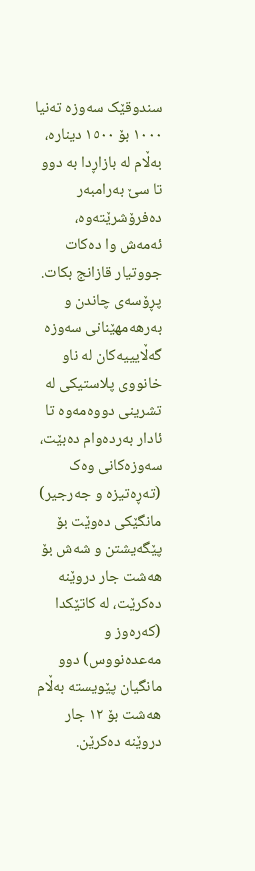سندوقێک سەوزە تەنیا ١٠٠٠ بۆ ١٥٠٠ دینارە، بەڵام لە بازاڕدا بە دوو تا سێ بەرامبەر دەفرۆشرێتەوە، ئەمەش وا دەکات جووتیار قازانج بكات.
پڕۆسەی چاندن و بەرهەمهێنانی سەوزە گەڵایییەکان لە ناو خانووی پلاستیکی لە تشرینی دووەمەوە تا ئادار بەردەوام دەبێت، سەوزەکانی وەک (تەڕەتیزە و جەرجیر) مانگێکی دەوێت بۆ پێگەیشتن و شەش بۆ هەشت جار دروێنە دەکرێت، لە کاتێکدا (کەرەوز و مەعدەنووس) دوو مانگیان پێویستە بەڵام هەشت بۆ ١٢ جار دروێنە دەکرێن.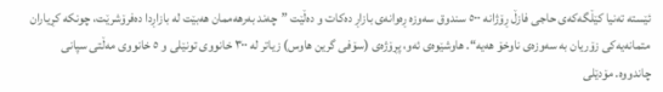ئێستە تەنیا کێڵگەکەی حاجی فازڵ ڕۆژانە ٥٠٠ سندوق سەوزە ڕەوانەی بازاڕ دەکات و دەڵێت ”چەند بەرهەممان هەبێت لە بازاڕدا دەفرۆشرێت، چونکە کڕیاران متمانەیەکی زۆریان بە سەوزەی ناوخۆ هەیە“. هاوشێوەی ئەو، پڕۆژەی (سۆفی گرین هاوس) زیاتر لە ٣٠٠ خانووی تونێلی و ٥ خانووی مەڵتی سپانی چاندووە. مۆدێلی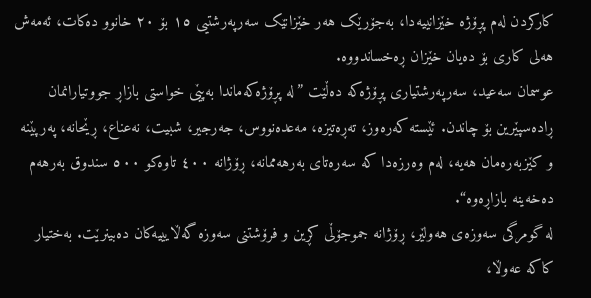کارکردن لەم پڕۆژە خێزانییەدا، بەجۆرێک هەر خێزانێک سەرپەرشتیی ١٥ بۆ ٢٠ خانوو دەکات، ئەمەش هەلی کاری بۆ دەیان خێزان ڕەخساندووە.
عوسمان سەعید، سەرپەرشتیاری پڕۆژەکە دەڵێت ”لە پڕۆژەکەماندا بەپێی خواستی بازاڕ جووتیارانمان ڕادەسپێرین بۆ چاندن. ئێستە کەرەوز، تەڕەتیزە، مەعدەنووس، جەرجیر، شبیت، نەعناع، ڕێحانە، پەرپێنە و کێزبەرەمان هەیە، لەم وەرزەدا کە سەرەتای بەرهەممانە، ڕۆژانە ٤٠٠ تاوەکو ٥٠٠ سندوق بەرهەم دەخەینە بازاڕەوە“.
لە گومرگی سەوزەی هەولێر، ڕۆژانە جموجۆڵی كڕین و فرۆشتنی سەوزە گەڵایییەكان دەبینرێت. بەختیار كاكە عەوڵا،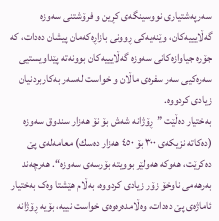سەرپەشتیاری نووسینگەی كڕین و فرۆشتنی سەوزە گەڵایییەكان، وێنەیەكی ڕوونی بازاڕەكەمان پیشان دەدات، كە جۆرە جیاوازەكانی سەوزە گەڵایییەکان بوونەتە پێداویستیی سەرەكیی سەر سفرەی ماڵان و خواست لەسەر بەکاربردنیان زیادی كردووە.
بەختیار دەڵێت ”ڕۆژانە شەش بۆ نۆ هەزار سندوق سەوزە (دەكاتە نزیكەی ٣٠٠ بۆ ٤٥٠ هەزار دەسك) معامەلەی پێ دەكرێت، هەوكە هەولێر بوویتە بۆرسەی سەوزە“. هەرچەند بەرهەمی ناوخۆ زۆر زیادی کردووە، بەڵام هێشتا وەک بەختیار ئاماژەی پێ دەدات، وەڵامدەرەوەی خواست نییە، بۆیە ڕۆژانە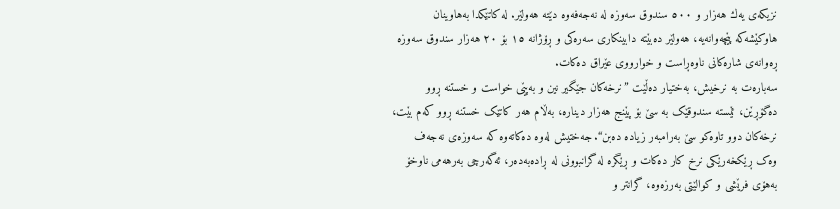نزیكەی یەك هەزار و ٥٠٠ سندوق سەوزە لە نەجەفەوە دێتە هەولێر. لە کاتێکدا بەهاوینان هاوکێشەکە پێچەوانەیە، هەولێر دەبێتە دابینکاری سەرەکی و ڕۆژانە ١٥ بۆ ٢٠ هەزار سندوق سەوزە ڕەوانەی شارەکانی ناوەڕاست و خوارووی عێراق دەکات.
سەبارەت بە نرخیش، بەختیار دەڵێت ”نرخەکان جێگیر نین و بەپێی خواست و خستنە ڕوو دەگۆڕێن، ئێستە سندوقێک بە سێ بۆ پێنج هەزار دینارە، بەڵام هەر کاتێک خستنە ڕوو کەم بێت، نرخەکان دوو تاوەکو سێ بەرامبەر زیادە دەبن“. جەختیش لەوە دەکاتەوە کە سەوزەی نەجەف وەک ڕێکخەرێکی نرخ کار دەکات و ڕێگرە لە گرانبوونی لە ڕادەبەدەر، ئەگەرچی بەرهەمی ناوخۆ بەهۆی فرێشی و کوالێتی بەرزەوە، گرانتر و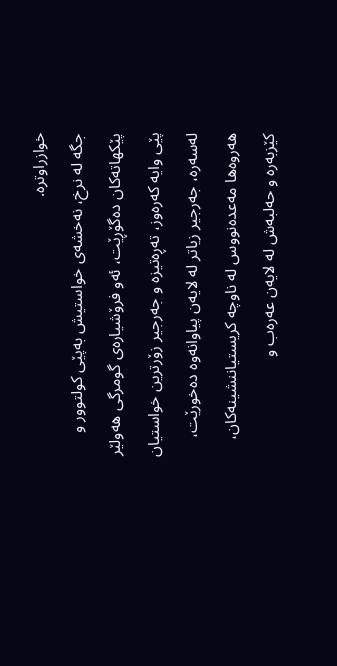خوازراوترە.
جگە لە نرخ، نەخشەی خواستیش بەپێی کولتوور و پێکهاتەکان دەگۆڕێت، ئەو فرۆشیارەی گومرگی هەولێر پێی وایە کەرەوز، تەڕەتیزە و جەرجیر زۆرترین خواستیان لەسەرە، جەرجیر زیاتر لە لایەن پیاوانەوە دەخورێت، هەروەها مەعدەنووس لە ناوچە کریستیاننشینەکان، کێزبەرە و حەلبەش لە لایەن عەرەب و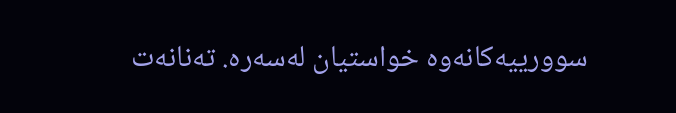سوورییەکانەوە خواستیان لەسەرە. تەنانەت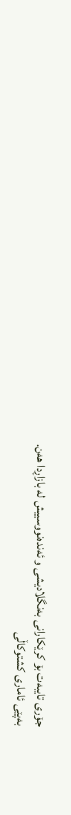جۆری تایبەت بۆ کرێکارانی بەنگلادیشی و ئەندەنووسییش لە بازاڕدا هەن.
بەپێی ئاماری کشتوکاڵی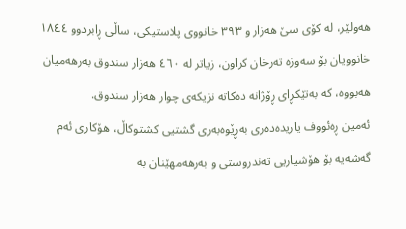هەولێر، لە کۆی سێ هەزار و ٣٩٣ خانووی پلاستیکی، ساڵی ڕابردوو ١٨٤٤ خانوویان بۆ سەوزە تەرخان کراون، زیاتر لە ٤٦٠ هەزار سندوق بەرهەمیان هەبووە، کە بەتێکڕای ڕۆژانە دەکاتە نزیکەی چوار هەزار سندوق.
ئەمین ڕەئووف یاریدەدەری بەڕێوەبەری گشتیی کشتوکاڵ، هۆکاری ئەم گەشەیە بۆ هۆشیاریی تەندروستی و بەرهەمهێنان بە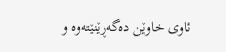ئاوی خاوێن دەگەڕێنێتەوە و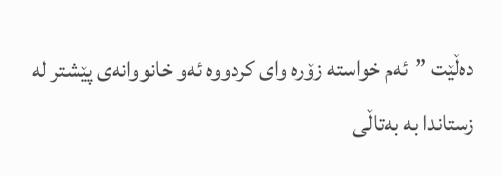دەڵێت ”ئەم خواستە زۆرە وای کردووە ئەو خانووانەی پێشتر لە زستاندا بە بەتاڵی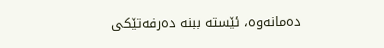دەمانەوە، ئێستە ببنە دەرفەتێکی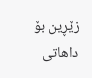زێڕین بۆ داهاتی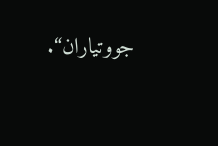جووتیاران“.